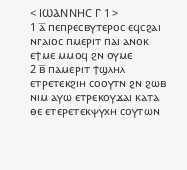< ⲒⲰⲀⲚⲚⲎⲤ Ⲅ 1 >
1 ⲁ̅ ⲡⲉⲡⲣⲉⲥⲃⲩⲧⲉⲣⲟⲥ ⲉϥⲥϩⲁⲓ ⲛⲅⲁⲓⲟⲥ ⲡⲙⲉⲣⲓⲧ ⲡⲁⲓ ⲁⲛⲟⲕ ⲉϯⲙⲉ ⲙⲙⲟϥ ϩⲛ ⲟⲩⲙⲉ
2 ⲃ̅ ⲡⲁⲙⲉⲣⲓⲧ ϯϣⲗⲏⲗ ⲉⲧⲣⲉⲧⲉⲕϩⲓⲏ ⲥⲟⲟⲩⲧⲛ ϩⲛ ϩⲱⲃ ⲛⲓⲙ ⲁⲩⲱ ⲉⲧⲣⲉⲕⲟⲩϫⲁⲓ ⲕⲁⲧⲁ ⲑⲉ ⲉⲧⲉⲣⲉⲧⲉⲕⲯⲩⲭⲏ ⲥⲟⲩⲧⲱⲛ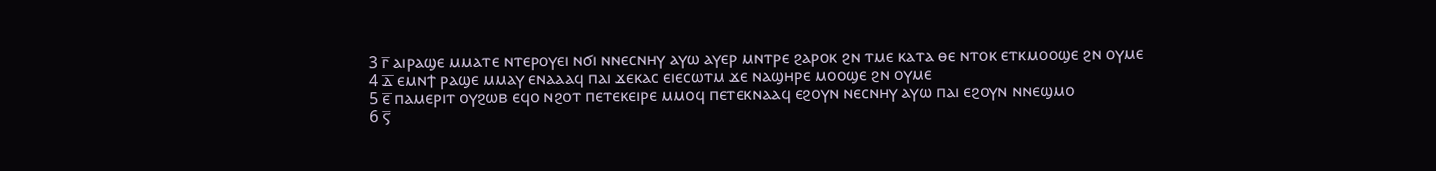3 ⲅ̅ ⲁⲓⲣⲁϣⲉ ⲙⲙⲁⲧⲉ ⲛⲧⲉⲣⲟⲩⲉⲓ ⲛϭⲓ ⲛⲛⲉⲥⲛⲏⲩ ⲁⲩⲱ ⲁⲩⲉⲣ ⲙⲛⲧⲣⲉ ϩⲁⲣⲟⲕ ϩⲛ ⲧⲙⲉ ⲕⲁⲧⲁ ⲑⲉ ⲛⲧⲟⲕ ⲉⲧⲕⲙⲟⲟϣⲉ ϩⲛ ⲟⲩⲙⲉ
4 ⲇ̅ ⲉⲙⲛϯ ⲣⲁϣⲉ ⲙⲙⲁⲩ ⲉⲛⲁⲁⲁϥ ⲡⲁⲓ ϫⲉⲕⲁⲥ ⲉⲓⲉⲥⲱⲧⲙ ϫⲉ ⲛⲁϣⲏⲣⲉ ⲙⲟⲟϣⲉ ϩⲛ ⲟⲩⲙⲉ
5 ⲉ̅ ⲡⲁⲙⲉⲣⲓⲧ ⲟⲩϩⲱⲃ ⲉϥⲟ ⲛϩⲟⲧ ⲡⲉⲧⲉⲕⲉⲓⲣⲉ ⲙⲙⲟϥ ⲡⲉⲧⲉⲕⲛⲁⲁϥ ⲉϩⲟⲩⲛ ⲛⲉⲥⲛⲏⲩ ⲁⲩⲱ ⲡⲁⲓ ⲉϩⲟⲩⲛ ⲛⲛⲉϣⲙⲟ
6 ⲋ̅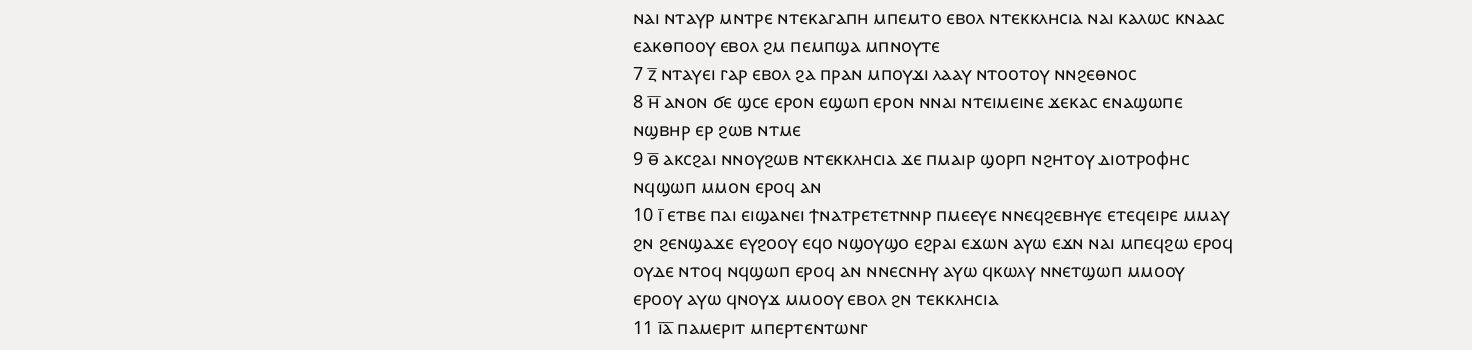ⲛⲁⲓ ⲛⲧⲁⲩⲣ ⲙⲛⲧⲣⲉ ⲛⲧⲉⲕⲁⲅⲁⲡⲏ ⲙⲡⲉⲙⲧⲟ ⲉⲃⲟⲗ ⲛⲧⲉⲕⲕⲗⲏⲥⲓⲁ ⲛⲁⲓ ⲕⲁⲗⲱⲥ ⲕⲛⲁⲁⲥ ⲉⲁⲕⲑⲡⲟⲟⲩ ⲉⲃⲟⲗ ϩⲙ ⲡⲉⲙⲡϣⲁ ⲙⲡⲛⲟⲩⲧⲉ
7 ⲍ̅ ⲛⲧⲁⲩⲉⲓ ⲅⲁⲣ ⲉⲃⲟⲗ ϩⲁ ⲡⲣⲁⲛ ⲙⲡⲟⲩϫⲓ ⲗⲁⲁⲩ ⲛⲧⲟⲟⲧⲟⲩ ⲛⲛϩⲉⲑⲛⲟⲥ
8 ⲏ̅ ⲁⲛⲟⲛ ϭⲉ ϣⲥⲉ ⲉⲣⲟⲛ ⲉϣⲱⲡ ⲉⲣⲟⲛ ⲛⲛⲁⲓ ⲛⲧⲉⲓⲙⲉⲓⲛⲉ ϫⲉⲕⲁⲥ ⲉⲛⲁϣⲱⲡⲉ ⲛϣⲃⲏⲣ ⲉⲣ ϩⲱⲃ ⲛⲧⲙⲉ
9 ⲑ̅ ⲁⲕⲥϩⲁⲓ ⲛⲛⲟⲩϩⲱⲃ ⲛⲧⲉⲕⲕⲗⲏⲥⲓⲁ ϫⲉ ⲡⲙⲁⲓⲣ ϣⲟⲣⲡ ⲛϩⲏⲧⲟⲩ ⲇⲓⲟⲧⲣⲟⲫⲏⲥ ⲛϥϣⲱⲡ ⲙⲙⲟⲛ ⲉⲣⲟϥ ⲁⲛ
10 ⲓ̅ ⲉⲧⲃⲉ ⲡⲁⲓ ⲉⲓϣⲁⲛⲉⲓ ϯⲛⲁⲧⲣⲉⲧⲉⲧⲛⲛⲣ ⲡⲙⲉⲉⲩⲉ ⲛⲛⲉϥϩⲉⲃⲏⲩⲉ ⲉⲧⲉϥⲉⲓⲣⲉ ⲙⲙⲁⲩ ϩⲛ ϩⲉⲛϣⲁϫⲉ ⲉⲩϩⲟⲟⲩ ⲉϥⲟ ⲛϣⲟⲩϣⲟ ⲉϩⲣⲁⲓ ⲉϫⲱⲛ ⲁⲩⲱ ⲉϫⲛ ⲛⲁⲓ ⲙⲡⲉϥϩⲱ ⲉⲣⲟϥ ⲟⲩⲇⲉ ⲛⲧⲟϥ ⲛϥϣⲱⲡ ⲉⲣⲟϥ ⲁⲛ ⲛⲛⲉⲥⲛⲏⲩ ⲁⲩⲱ ϥⲕⲱⲗⲩ ⲛⲛⲉⲧϣⲱⲡ ⲙⲙⲟⲟⲩ ⲉⲣⲟⲟⲩ ⲁⲩⲱ ϥⲛⲟⲩϫ ⲙⲙⲟⲟⲩ ⲉⲃⲟⲗ ϩⲛ ⲧⲉⲕⲕⲗⲏⲥⲓⲁ
11 ⲓ̅ⲁ̅ ⲡⲁⲙⲉⲣⲓⲧ ⲙⲡⲉⲣⲧⲉⲛⲧⲱⲛⲅ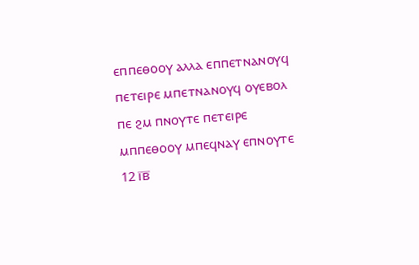ⲉⲡⲡⲉⲑⲟⲟⲩ ⲁⲗⲗⲁ ⲉⲡⲡⲉⲧⲛⲁⲛⲟⲩϥ ⲡⲉⲧⲉⲓⲣⲉ ⲙⲡⲉⲧⲛⲁⲛⲟⲩϥ ⲟⲩⲉⲃⲟⲗ ⲡⲉ ϩⲙ ⲡⲛⲟⲩⲧⲉ ⲡⲉⲧⲉⲓⲣⲉ ⲙⲡⲡⲉⲑⲟⲟⲩ ⲙⲡⲉϥⲛⲁⲩ ⲉⲡⲛⲟⲩⲧⲉ
12 ⲓ̅ⲃ̅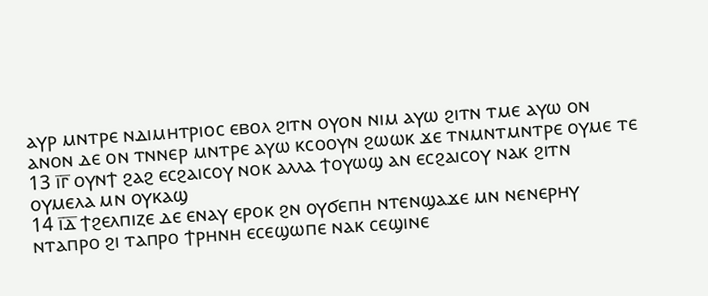ⲁⲩⲣ ⲙⲛⲧⲣⲉ ⲛⲇⲓⲙⲏⲧⲣⲓⲟⲥ ⲉⲃⲟⲗ ϩⲓⲧⲛ ⲟⲩⲟⲛ ⲛⲓⲙ ⲁⲩⲱ ϩⲓⲧⲛ ⲧⲙⲉ ⲁⲩⲱ ⲟⲛ ⲁⲛⲟⲛ ⲇⲉ ⲟⲛ ⲧⲛⲛⲉⲣ ⲙⲛⲧⲣⲉ ⲁⲩⲱ ⲕⲥⲟⲟⲩⲛ ϩⲱⲱⲕ ϫⲉ ⲧⲛⲙⲛⲧⲙⲛⲧⲣⲉ ⲟⲩⲙⲉ ⲧⲉ
13 ⲓ̅ⲅ̅ ⲟⲩⲛϯ ϩⲁϩ ⲉⲥϩⲁⲓⲥⲟⲩ ⲛⲟⲕ ⲁⲗⲗⲁ ϯⲟⲩⲱϣ ⲁⲛ ⲉⲥϩⲁⲓⲥⲟⲩ ⲛⲁⲕ ϩⲓⲧⲛ ⲟⲩⲙⲉⲗⲁ ⲙⲛ ⲟⲩⲕⲁϣ
14 ⲓ̅ⲇ̅ ϯϩⲉⲗⲡⲓⲍⲉ ⲇⲉ ⲉⲛⲁⲩ ⲉⲣⲟⲕ ϩⲛ ⲟⲩϭⲉⲡⲏ ⲛⲧⲉⲛϣⲁϫⲉ ⲙⲛ ⲛⲉⲛⲉⲣⲏⲩ ⲛⲧⲁⲡⲣⲟ ϩⲓ ⲧⲁⲡⲣⲟ ϯⲣⲏⲛⲏ ⲉⲥⲉϣⲱⲡⲉ ⲛⲁⲕ ⲥⲉϣⲓⲛⲉ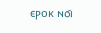ⲉⲣⲟⲕ ⲛϭⲓ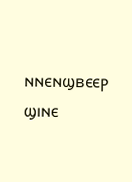ⲛⲛⲉⲛϣⲃⲉⲉⲣ ϣⲓⲛⲉ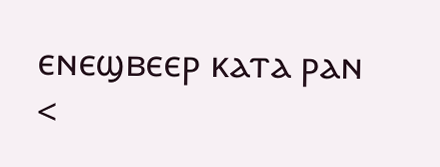ⲉⲛⲉϣⲃⲉⲉⲣ ⲕⲁⲧⲁ ⲣⲁⲛ
<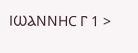ⲒⲰⲀⲚⲚⲎⲤ Ⲅ 1 >